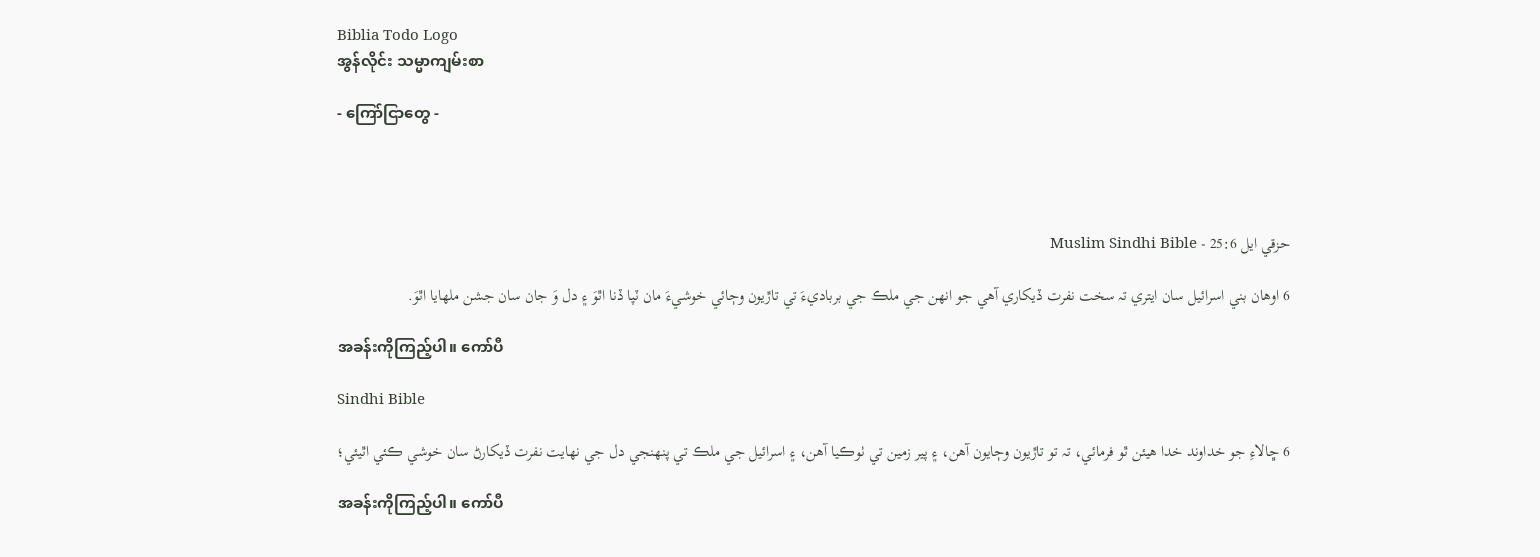Biblia Todo Logo
အွန်လိုင်း သမ္မာကျမ်းစာ

- ကြော်ငြာတွေ -




حزقي ايل 25:6 - Muslim Sindhi Bible

6 اوهان بني اسرائيل سان ايتري تہ سخت نفرت ڏيکاري آهي جو انهن جي ملڪ جي برباديءَ تي تاڙيون وڄائي خوشيءَ مان ٽپا ڏنا اٿوَ ۽ دل وَ جان سان جشن ملهايا اٿوَ.

အခန်းကိုကြည့်ပါ။ ကော်ပီ

Sindhi Bible

6 ڇالاءِ جو خداوند خدا هيئن ٿو فرمائي، تہ تو تاڙيون وڄايون آهن، ۽ پير زمين تي ٺوڪيا آهن، ۽ اسرائيل جي ملڪ تي پنهنجي دل جي نهايت نفرت ڏيکارڻ سان خوشي ڪئي اٿيئي؛

အခန်းကိုကြည့်ပါ။ ကော်ပီ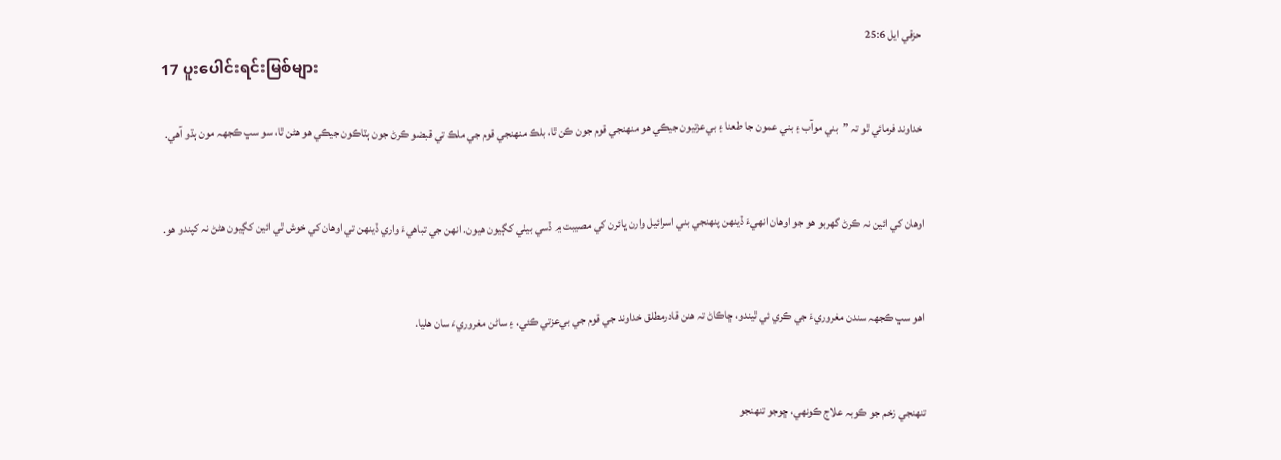حزقي ايل 25:6
17 ပူးပေါင်းရင်းမြစ်များ

خداوند فرمائي ٿو تہ ”بني موآب ۽ بني عمون جا طعنا ۽ بي‌عزتيون جيڪي هو منهنجي قوم جون ڪن ٿا، بلڪ منهنجي قوم جي ملڪ تي قبضو ڪرڻ جون ٻٽاڪون جيڪي هو هڻن ٿا، سو سڀ ڪجھہ مون ٻڌو آهي.


اوهان کي ائين نہ ڪرڻ گھربو هو جو اوهان انهيءَ ڏينهن پنهنجي بني اسرائيل وارن ڀائرن کي مصيبت ۾ ڏسي بيٺي کڳيون هيون. انهن جي تباهيءَ واري ڏينهن تي اوهان کي خوش ٿي ائين کڳيون هڻڻ نہ کپندو هو.


اهو سڀ ڪجھہ سندن مغروريءَ جي ڪري ئي ٿيندو، ڇاڪاڻ تہ هنن قادر‌مطلق خداوند جي قوم جي بي‌عزتي ڪئي، ۽ ساڻن مغروريءَ سان هليا.


تنهنجي زخم جو ڪوبہ علاج ڪونهي، ڇوجو تنهنجو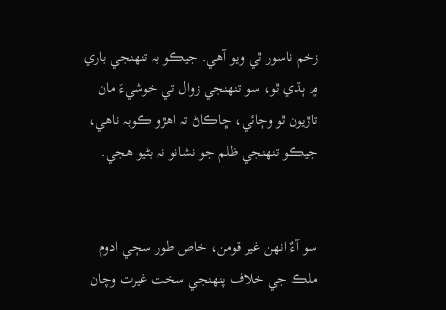زخم ناسور ٿي ويو آهي. جيڪو بہ تنهنجي باري ۾ ٻڌي ٿو، سو تنهنجي زوال تي خوشيءَ مان تاڙيون ٿو وڄائي، ڇاڪاڻ تہ اهڙو ڪوبہ ناهي، جيڪو تنهنجي ظلم جو نشانو نہ بڻيو هجي.


سو آءٌ انهن غير قومن، خاص طور سڄي ادوم ملڪ جي خلاف پنهنجي سخت غيرت وچان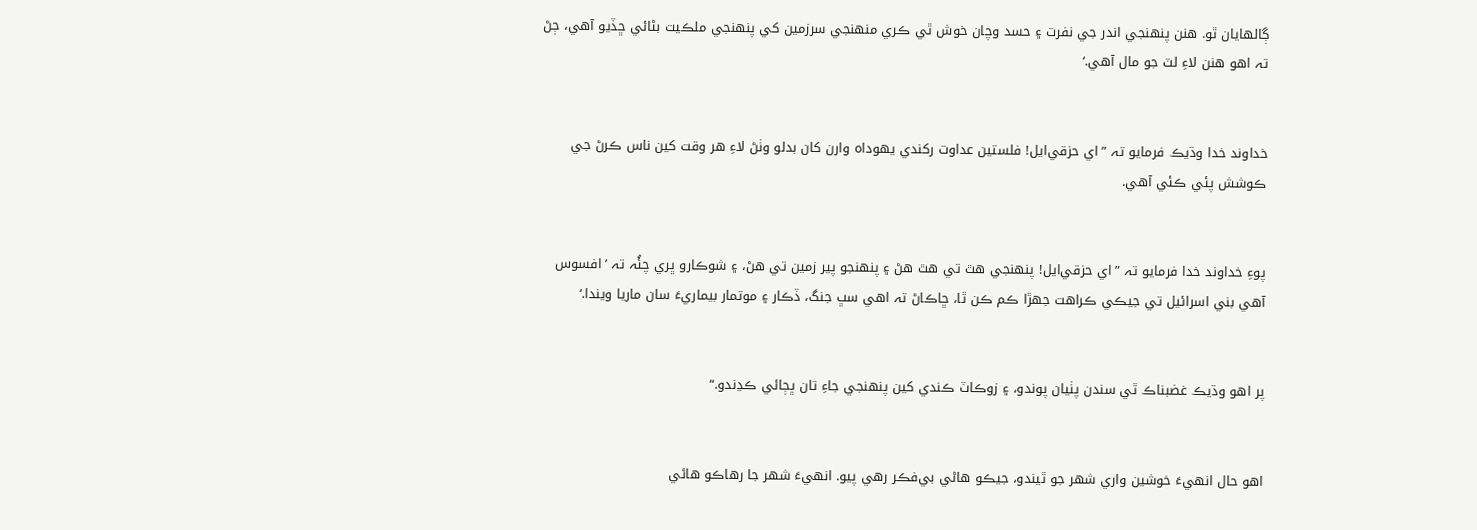ڳالهايان ٿو. هنن پنهنجي اندر جي نفرت ۽ حسد وچان خوش ٿي ڪري منهنجي سرزمين کي پنهنجي ملڪيت بڻائي ڇڏيو آهي، ڄڻ تہ اهو هنن لاءِ لٽ جو مال آهي.‘


خداوند خدا وڌيڪ فرمايو تہ ”اي حزقي‌ايل! فلستين عداوت رکندي يهوداہ وارن کان بدلو وٺڻ لاءِ هر وقت کين ناس ڪرڻ جي ڪوشش پئي ڪئي آهي.


پوءِ خداوند خدا فرمايو تہ ”اي حزقي‌ايل! پنهنجي هٿ تي هٿ هڻ ۽ پنهنجو پير زمين تي هڻ، ۽ شوڪارو ڀري چئُہ تہ ’افسوس آهي بني اسرائيل تي جيڪي ڪراهت جهڙا ڪم ڪن ٿا، ڇاڪاڻ تہ اهي سڀ جنگ، ڏڪار ۽ موتمار بيماريءَ سان ماريا ويندا.‘


پر اهو وڌيڪ غضبناڪ ٿي سندن پٺيان پوندو، ۽ زوڪاٽ ڪندي کين پنهنجي جاءِ تان ڀڄائي ڪڍندو.“


اهو حال انهيءَ خوشين واري شهر جو ٿيندو، جيڪو هاڻي بي‌فڪر رهي پيو. انهيءَ شهر جا رهاڪو هاڻي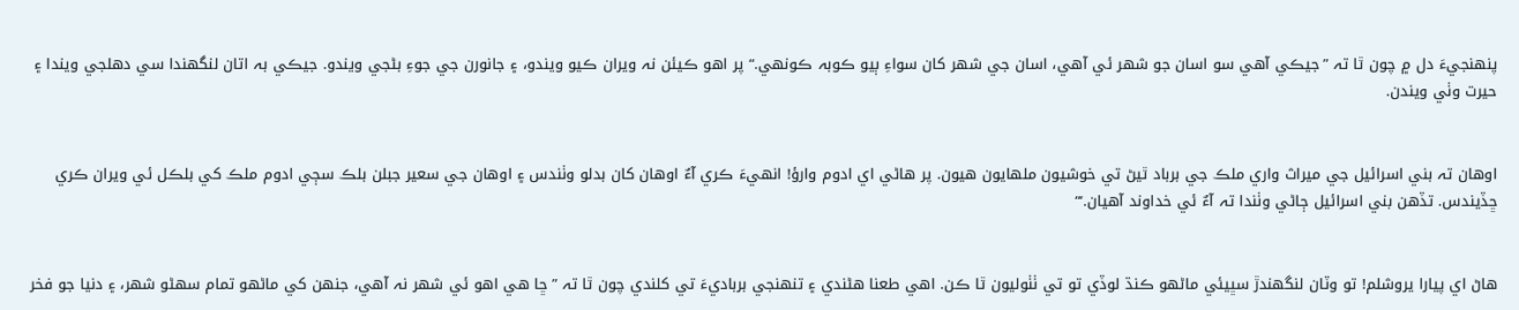پنهنجيءَ دل ۾ چون ٿا تہ ”جيڪي آهي سو اسان جو شهر ئي آهي، اسان جي شهر کان سواءِ ٻيو ڪوبہ ڪونهي.“ پر اهو ڪيئن نہ ويران ڪيو ويندو، ۽ جانورن جي جوءِ بڻجي ويندو. جيڪي بہ اتان لنگھندا سي دهلجي ويندا ۽ حيرت وٺي ويندن.


اوهان تہ بني اسرائيل جي ميراث واري ملڪ جي برباد ٿيڻ تي خوشيون ملهايون هيون. پر هاڻي اي ادوم وارؤ! انهيءَ ڪري آءٌ اوهان کان بدلو وٺندس ۽ اوهان جي سعير جبلن بلڪ سڄي ادوم ملڪ کي بلڪل ئي ويران ڪري ڇڏيندس. تڏهن بني اسرائيل ڄاڻي وٺندا تہ آءٌ ئي خداوند آهيان.‘“


هاڻ اي پيارا يروشلم! تو وٽان لنگھندڙ سڀيئي ماڻهو ڪنڌ لوڏي تو تي ٺٺوليون ٿا ڪن. اهي طعنا هڻندي ۽ تنهنجي برباديءَ تي کلندي چون ٿا تہ ”ڇا هي اهو ئي شهر نہ آهي، جنهن کي ماڻهو تمام سهڻو شهر، ۽ دنيا جو فخر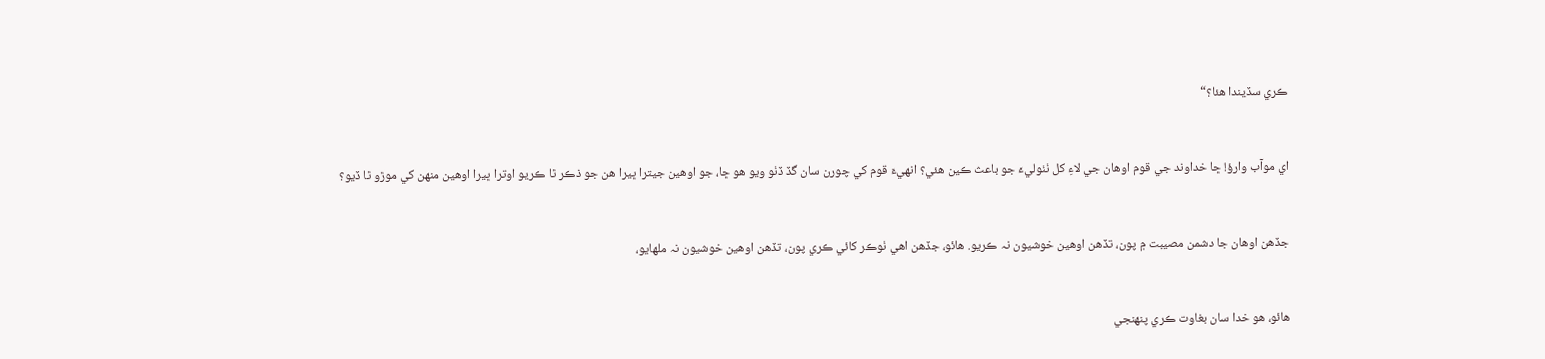ڪري سڏيندا هئا؟“


اي موآب وارؤ! ڇا خداوند جي قوم اوهان جي لاءِ کل ٺٺوليءَ جو باعث ڪين هئي؟ انهيءَ قوم کي چورن سان گڏ ڏٺو ويو هو ڇا، جو اوهين جيترا ڀيرا هن جو ذڪر ٿا ڪريو اوترا ڀيرا اوهين منهن کي موڙو ٿا ڏيو؟


جڏهن اوهان جا دشمن مصيبت ۾ پون، تڏهن اوهين خوشيون نہ ڪريو. هائو، جڏهن اهي ٺوڪر کائي ڪري پون، تڏهن اوهين خوشيون نہ ملهايو،


هائو، هو خدا سان بغاوت ڪري پنهنجي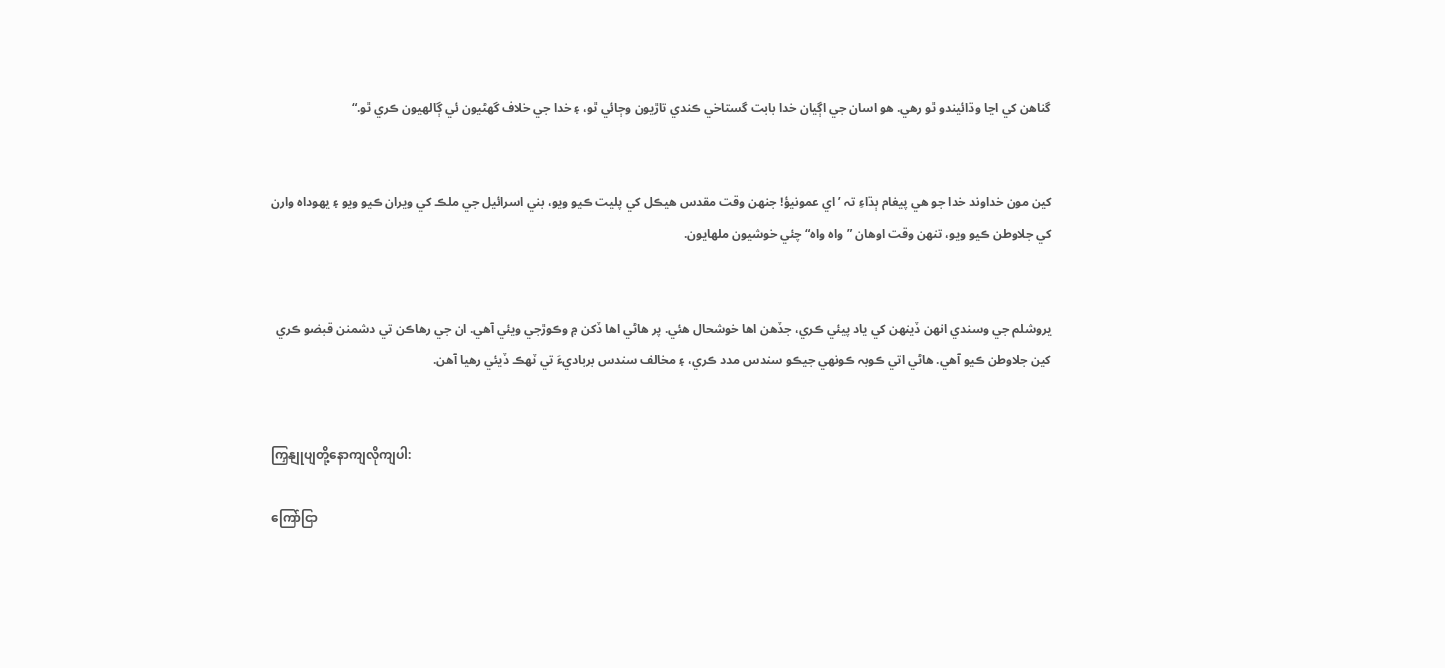گناهن کي اڃا وڌائيندو ٿو رهي. هو اسان جي اڳيان خدا بابت گستاخي ڪندي تاڙيون وڄائي ٿو، ۽ خدا جي خلاف گھڻيون ئي ڳالهيون ڪري ٿو.“


کين مون خداوند خدا جو هي پيغام ٻڌاءِ تہ ’اي عمونيؤ! جنهن وقت مقدس هيڪل کي پليت ڪيو ويو، بني اسرائيل جي ملڪ کي ويران ڪيو ويو ۽ يهوداہ وارن کي جلاوطن ڪيو ويو، تنهن وقت اوهان ”واہ واہ“ چئي خوشيون ملهايون.


يروشلم جي وسندي انهن ڏينهن کي ياد پيئي ڪري، جڏهن اها خوشحال هئي. پر هاڻي اها ڏکن ۾ وڪوڙجي ويئي آهي. ان جي رهاڪن تي دشمنن قبضو ڪري کين جلاوطن ڪيو آهي. هاڻي اتي ڪوبہ ڪونهي جيڪو سندس مدد ڪري، ۽ مخالف سندس برباديءَ تي ٽهڪ ڏيئي رهيا آهن.


ကြှနျုပျတို့နောကျလိုကျပါ:

ကြော်ငြာ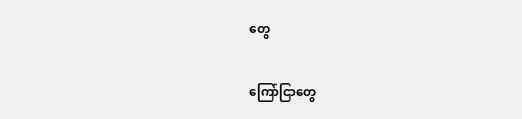တွေ


ကြော်ငြာတွေ